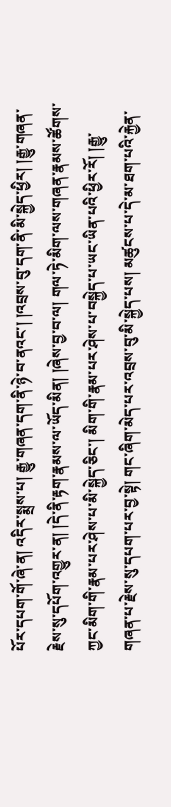པོར་དཔག་གོ་ཞེ་ན། འདིར་སྨྲས་པ། རྒྱུ་གཞན་དག་ནི་ཉེ་བ་ནའང་། །འབྲས་བུ་དག་ནི་མི་སྐྱེད་ཕྱིར། །རྒྱུ་གཞན་རྗེས་སུ་དཔོག་འགྱུར་ན། །དེ་ནི་རྟག་རྣམས་ལ་ཡོད་མིན། །ཞེས་བྱ་བ་ལ། གལ་ཏེ་མིག་ལས་གཞན་རྣམས་ཚོགས་ཀྱང་མིག་གི་རྣམ་པར་ཤེས་པ་མི་སྐྱེད་ཅིང་། མིག་གི་རྣམ་པར་ཤེས་པ་བསྐྱེད་པ་ཡང་ཡིན་པའི་ཕྱིར་རོ། །རྒྱུ་གཞན་པ་རྗེས་སུ་དཔག་པར་བྱ་སྟེ། གང་ཞིག་མེད་པར་འབྲས་བུ་མི་སྐྱེད་པས། མཚུངས་པ་དེ་མ་ཐག་པའི་རྐྱེན་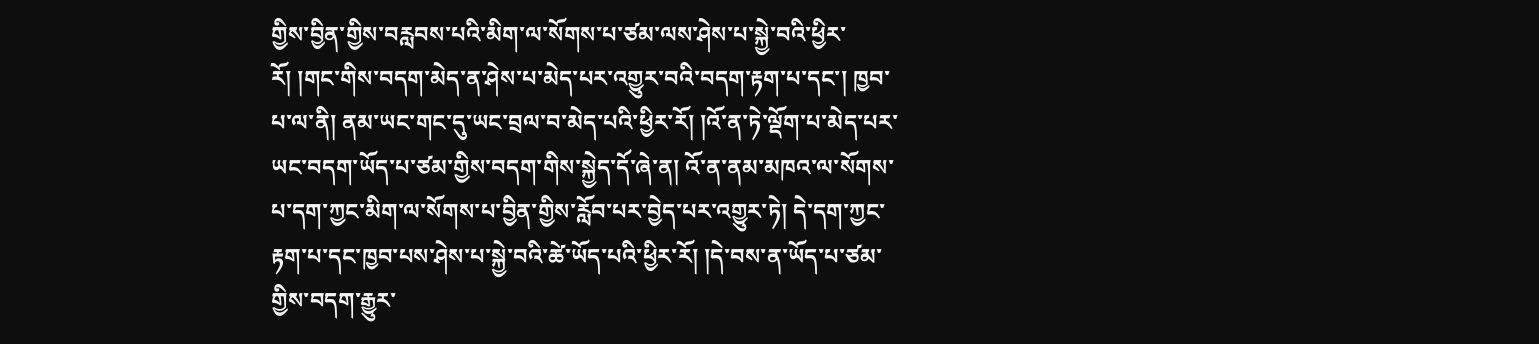གྱིས་བྱིན་གྱིས་བརླབས་པའི་མིག་ལ་སོགས་པ་ཙམ་ལས་ཤེས་པ་སྐྱེ་བའི་ཕྱིར་རོ། །གང་གིས་བདག་མེད་ན་ཤེས་པ་མེད་པར་འགྱུར་བའི་བདག་རྟག་པ་དང་། ཁྱབ་པ་ལ་ནི། ནམ་ཡང་གང་དུ་ཡང་བྲལ་བ་མེད་པའི་ཕྱིར་རོ། །འོ་ན་ཏེ་ལྡོག་པ་མེད་པར་ཡང་བདག་ཡོད་པ་ཙམ་གྱིས་བདག་གིས་སྐྱེད་དོ་ཞེ་ན། འོ་ན་ནམ་མཁའ་ལ་སོགས་པ་དག་ཀྱང་མིག་ལ་སོགས་པ་བྱིན་གྱིས་རློབ་པར་བྱེད་པར་འགྱུར་ཏེ། དེ་དག་ཀྱང་རྟག་པ་དང་ཁྱབ་པས་ཤེས་པ་སྐྱེ་བའི་ཚེ་ཡོད་པའི་ཕྱིར་རོ། །དེ་བས་ན་ཡོད་པ་ཙམ་གྱིས་བདག་རྒྱུར་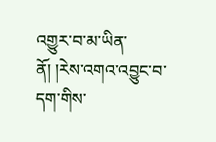འགྱུར་བ་མ་ཡིན་ནོ། །རེས་འགའ་འབྱུང་བ་དག་གིས་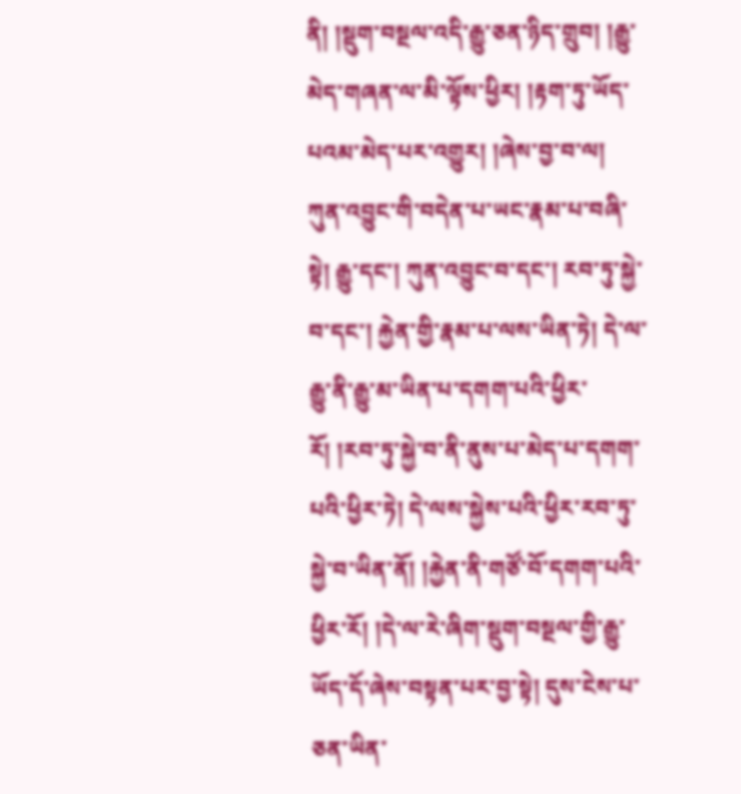ནི། །སྡུག་བསྔལ་འདི་རྒྱུ་ཅན་ཉིད་གྲུབ། །རྒྱུ་མེད་གཞན་ལ་མི་ལྟོས་ཕྱིར། །རྟག་ཏུ་ཡོད་པའམ་མེད་པར་འགྱུར། །ཞེས་བྱ་བ་ལ། ཀུན་འབྱུང་གི་བདེན་པ་ཡང་རྣམ་པ་བཞི་སྟེ། རྒྱུ་དང་། ཀུན་འབྱུང་བ་དང་། རབ་ཏུ་སྐྱེ་བ་དང་། རྐྱེན་གྱི་རྣམ་པ་ལས་ཡིན་ཏེ། དེ་ལ་རྒྱུ་ནི་རྒྱུ་མ་ཡིན་པ་དགག་པའི་ཕྱིར་རོ། །རབ་ཏུ་སྐྱེ་བ་ནི་ནུས་པ་མེད་པ་དགག་པའི་ཕྱིར་ཏེ། དེ་ལས་སྐྱེས་པའི་ཕྱིར་རབ་ཏུ་སྐྱེ་བ་ཡིན་ནོ། །རྐྱེན་ནི་གཙོ་བོ་དགག་པའི་ཕྱིར་རོ། །དེ་ལ་རེ་ཞིག་སྡུག་བསྔལ་གྱི་རྒྱུ་ཡོད་དོ་ཞེས་བསྟན་པར་བྱ་སྟེ། དུས་ངེས་པ་ཅན་ཡིན་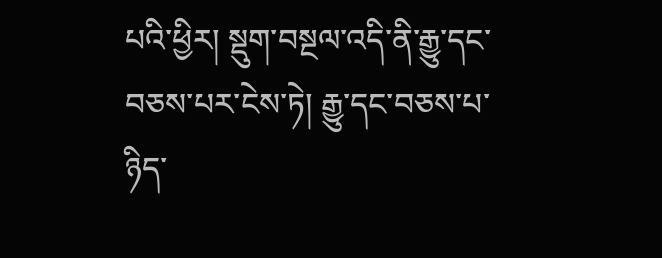པའི་ཕྱིར། སྡུག་བསྔལ་འདི་ནི་རྒྱུ་དང་བཅས་པར་ངེས་ཏེ། རྒྱུ་དང་བཅས་པ་ཉིད་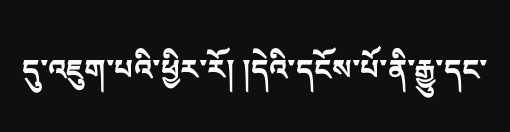དུ་འཇུག་པའི་ཕྱིར་རོ། །དེའི་དངོས་པོ་ནི་རྒྱུ་དང་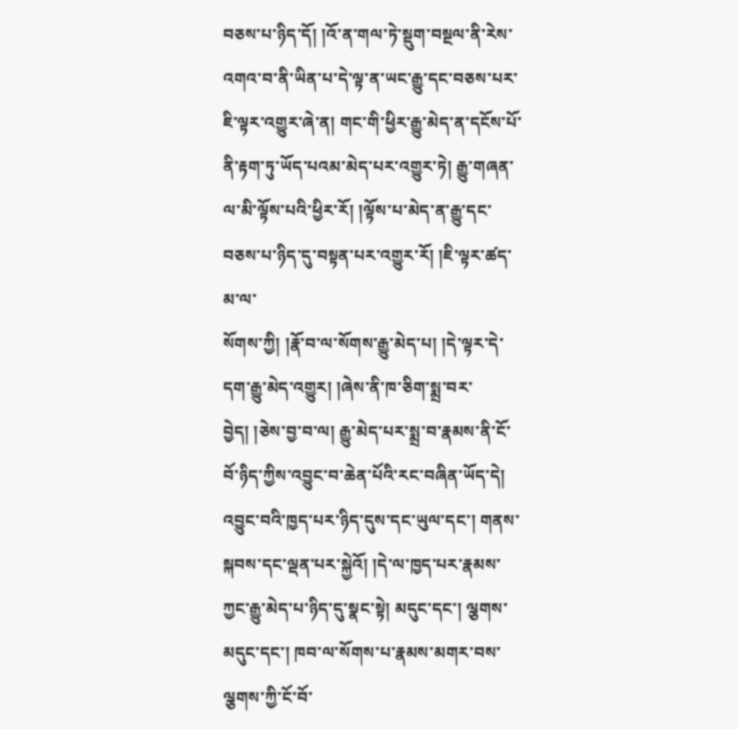བཅས་པ་ཉིད་དོ། །འོ་ན་གལ་ཏེ་སྡུག་བསྔལ་ནི་རེས་འགའ་བ་ནི་ཡིན་པ་དེ་ལྟ་ན་ཡང་རྒྱུ་དང་བཅས་པར་ཇི་ལྟར་འགྱུར་ཞེ་ན། གང་གི་ཕྱིར་རྒྱུ་མེད་ན་དངོས་པོ་ནི་རྟག་ཏུ་ཡོད་པའམ་མེད་པར་འགྱུར་ཏེ། རྒྱུ་གཞན་ལ་མི་ལྟོས་པའི་ཕྱིར་རོ། །ལྟོས་པ་མེད་ན་རྒྱུ་དང་བཅས་པ་ཉིད་དུ་བསྟན་པར་འགྱུར་རོ། །ཇི་ལྟར་ཚད་མ་ལ་
སོགས་ཀྱི། །རྣོ་བ་ལ་སོགས་རྒྱུ་མེད་པ། །དེ་ལྟར་དེ་དག་རྒྱུ་མེད་འགྱུར། །ཞེས་ནི་ཁ་ཅིག་སྨྲ་བར་བྱེད། །ཅེས་བྱ་བ་ལ། རྒྱུ་མེད་པར་སྨྲ་བ་རྣམས་ནི་ངོ་བོ་ཉིད་ཀྱིས་འབྱུང་བ་ཆེན་པོའི་རང་བཞིན་ཡོད་དེ། འབྱུང་བའི་ཁྱད་པར་ཉིད་དུས་དང་ཡུལ་དང་། གནས་སྐབས་དང་ལྡན་པར་སྐྱེའོ། །དེ་ལ་ཁྱད་པར་རྣམས་ཀྱང་རྒྱུ་མེད་པ་ཉིད་དུ་སྣང་སྟེ། མདུང་དང་། ལྕགས་མདུང་དང་། ཁབ་ལ་སོགས་པ་རྣམས་མགར་བས་ལྕགས་ཀྱི་ངོ་བོ་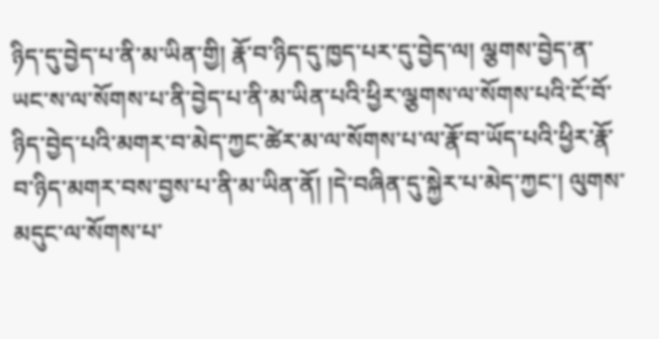ཉིད་དུ་བྱེད་པ་ནི་མ་ཡིན་གྱི། རྣོ་བ་ཉིད་དུ་ཁྱད་པར་དུ་བྱེད་ལ། ལྕགས་བྱེད་ན་ཡང་ས་ལ་སོགས་པ་ནི་བྱེད་པ་ནི་མ་ཡིན་པའི་ཕྱིར་ལྕགས་ལ་སོགས་པའི་ངོ་བོ་ཉིད་བྱེད་པའི་མགར་བ་མེད་ཀྱང་ཚེར་མ་ལ་སོགས་པ་ལ་རྣོ་བ་ཡོད་པའི་ཕྱིར་རྣོ་བ་ཉིད་མགར་བས་བྱས་པ་ནི་མ་ཡིན་ནོ། །དེ་བཞིན་དུ་སྐྱེར་པ་མེད་ཀྱང་། ལུགས་མདུང་ལ་སོགས་པ་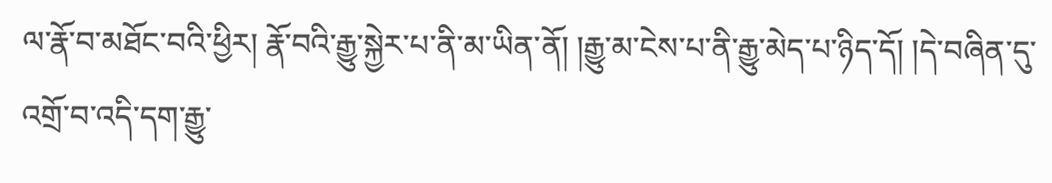ལ་རྣོ་བ་མཐོང་བའི་ཕྱིར། རྣོ་བའི་རྒྱུ་སྐྱེར་པ་ནི་མ་ཡིན་ནོ། །རྒྱུ་མ་ངེས་པ་ནི་རྒྱུ་མེད་པ་ཉིད་དོ། །དེ་བཞིན་དུ་འགྲོ་བ་འདི་དག་རྒྱུ་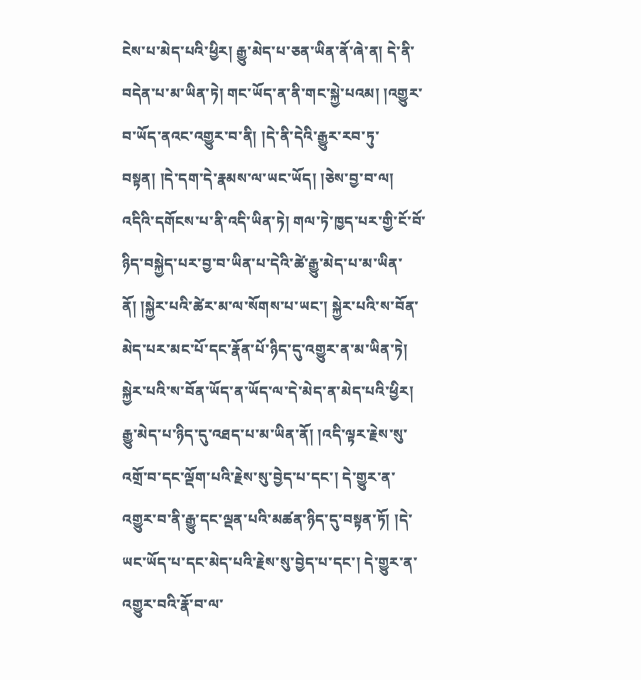ངེས་པ་མེད་པའི་ཕྱིར། རྒྱུ་མེད་པ་ཅན་ཡིན་ནོ་ཞེ་ན། དེ་ནི་བདེན་པ་མ་ཡིན་ཏེ། གང་ཡོད་ན་ནི་གང་སྐྱེ་པའམ། །འགྱུར་བ་ཡོད་ནའང་འགྱུར་བ་ནི། །དེ་ནི་དེའི་རྒྱུར་རབ་ཏུ་བསྟན། །དེ་དག་དེ་རྣམས་ལ་ཡང་ཡོད། །ཅེས་བྱ་བ་ལ། འདིའི་དགོངས་པ་ནི་འདི་ཡིན་ཏེ། གལ་ཏེ་ཁྱད་པར་གྱི་ངོ་བོ་ཉིད་བསྐྱེད་པར་བྱ་བ་ཡིན་པ་དེའི་ཚེ་རྒྱུ་མེད་པ་མ་ཡིན་ནོ། །སྐྱེར་པའི་ཚེར་མ་ལ་སོགས་པ་ཡང་། སྐྱེར་པའི་ས་བོན་མེད་པར་མང་པོ་དང་རྣོན་པོ་ཉིད་དུ་འགྱུར་ན་མ་ཡིན་ཏེ། སྐྱེར་པའི་ས་བོན་ཡོད་ན་ཡོད་ལ་དེ་མེད་ན་མེད་པའི་ཕྱིར། རྒྱུ་མེད་པ་ཉིད་དུ་འཐད་པ་མ་ཡིན་ནོ། །འདི་ལྟར་རྗེས་སུ་འགྲོ་བ་དང་ལྡོག་པའི་རྗེས་སུ་བྱེད་པ་དང་། དེ་གྱུར་ན་འགྱུར་བ་ནི་རྒྱུ་དང་ལྡན་པའི་མཚན་ཉིད་དུ་བསྟན་ཏོ། །དེ་ཡང་ཡོད་པ་དང་མེད་པའི་རྗེས་སུ་བྱེད་པ་དང་། དེ་གྱུར་ན་འགྱུར་བའི་རྣོ་བ་ལ་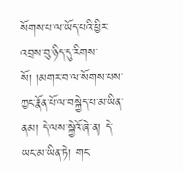སོགས་པ་ལ་ཡོད་པའི་ཕྱིར་འབྲས་བུ་ཉིད་དུ་རིགས་སོ། །མགར་བ་ལ་སོགས་པས་ཀྱང་རྣོན་པོ་ལ་བསྐྱེད་པ་མ་ཡིན་ནམ། དེ་ལས་སྐྱེའོ་ཞེ་ན། དེ་ཡང་མ་ཡིན་ཏེ། གང་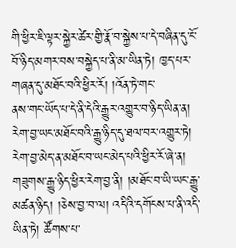གི་ཕྱིར་ཇི་ལྟར་སྐྱེར་ཚེར་གྱི་རྣོ་བ་སྐྱེས་པ་དེ་བཞིན་དུ་ངོ་བོ་ཉིད་མགར་བས་བསྐྱེད་པ་ནི་མ་ཡིན་ཏེ། ཁྱད་པར་གཞན་དུ་མཐོང་བའི་ཕྱིར་རོ། །འོན་ཏེ་གང་
ནས་གང་ཡོད་པ་དེ་ནི་དེའི་རྒྱུར་འགྱུར་བ་ཉིད་ཡིན་ན། རེག་བྱ་ཡང་མཐོང་བའི་རྒྱུ་ཉིད་དུ་ཐལ་བར་འགྱུར་ཏེ། རེག་བྱ་མེད་ན་མཐོང་བ་ཡང་མེད་པའི་ཕྱིར་རོ་ཞེ་ན། གཟུགས་རྒྱུ་ཉིད་ཕྱིར་རེག་བྱ་ནི། །མཐོང་བ་ཡི་ཡང་རྒྱུ་མཚན་ཉིད། །ཅེས་བྱ་བ་ལ། འདིའི་དགོངས་པ་ནི་འདི་ཡིན་ཏེ། ཚོགས་པ་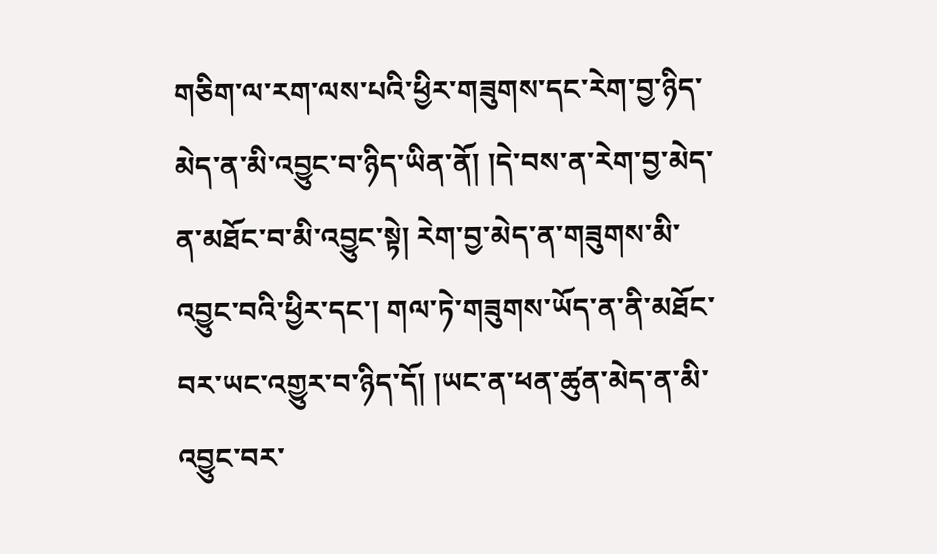གཅིག་ལ་རག་ལས་པའི་ཕྱིར་གཟུགས་དང་རེག་བྱ་ཉིད་མེད་ན་མི་འབྱུང་བ་ཉིད་ཡིན་ནོ། །དེ་བས་ན་རེག་བྱ་མེད་ན་མཐོང་བ་མི་འབྱུང་སྟེ། རེག་བྱ་མེད་ན་གཟུགས་མི་འབྱུང་བའི་ཕྱིར་དང་། གལ་ཏེ་གཟུགས་ཡོད་ན་ནི་མཐོང་བར་ཡང་འགྱུར་བ་ཉིད་དོ། །ཡང་ན་ཕན་ཚུན་མེད་ན་མི་འབྱུང་བར་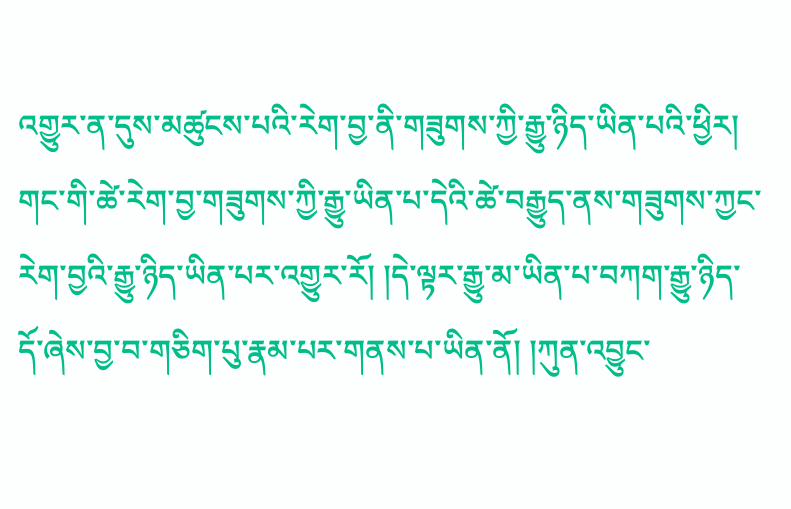འགྱུར་ན་དུས་མཚུངས་པའི་རེག་བྱ་ནི་གཟུགས་ཀྱི་རྒྱུ་ཉིད་ཡིན་པའི་ཕྱིར། གང་གི་ཚེ་རེག་བྱ་གཟུགས་ཀྱི་རྒྱུ་ཡིན་པ་དེའི་ཚེ་བརྒྱུད་ནས་གཟུགས་ཀྱང་རེག་བྱའི་རྒྱུ་ཉིད་ཡིན་པར་འགྱུར་རོ། །དེ་ལྟར་རྒྱུ་མ་ཡིན་པ་བཀག་རྒྱུ་ཉིད་དོ་ཞེས་བྱ་བ་གཅིག་པུ་རྣམ་པར་གནས་པ་ཡིན་ནོ། །ཀུན་འབྱུང་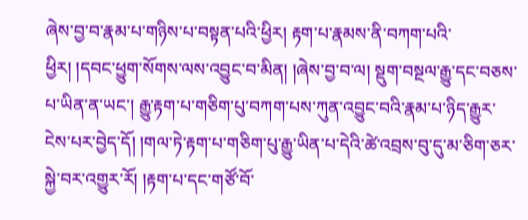ཞེས་བྱ་བ་རྣམ་པ་གཉིས་པ་བསྟན་པའི་ཕྱིར། རྟག་པ་རྣམས་ནི་བཀག་པའི་ཕྱིར། །དབང་ཕྱུག་སོགས་ལས་འབྱུང་བ་མིན། །ཞེས་བྱ་བ་ལ། སྡུག་བསྔལ་རྒྱུ་དང་བཅས་པ་ཡིན་ན་ཡང་། རྒྱུ་རྟག་པ་གཅིག་པུ་བཀག་པས་ཀུན་འབྱུང་བའི་རྣམ་པ་ཉིད་རྒྱུར་ངེས་པར་བྱེད་དོ། །གལ་ཏེ་རྟག་པ་གཅིག་པུ་རྒྱུ་ཡིན་པ་དེའི་ཚེ་འབྲས་བུ་དུ་མ་ཅིག་ཅར་སྐྱེ་བར་འགྱུར་རོ། །རྟག་པ་དང་གཙོ་བོ་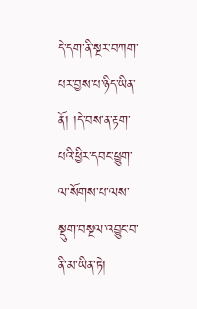དེ་དག་ནི་སྔར་བཀག་པར་བྱས་པ་ཉིད་ཡིན་ནོ། །དེ་བས་ན་རྟག་པའི་ཕྱིར་དབང་ཕྱུག་ལ་སོགས་པ་ལས་སྡུག་བསྔལ་འབྱུང་བ་ནི་མ་ཡིན་ཏེ།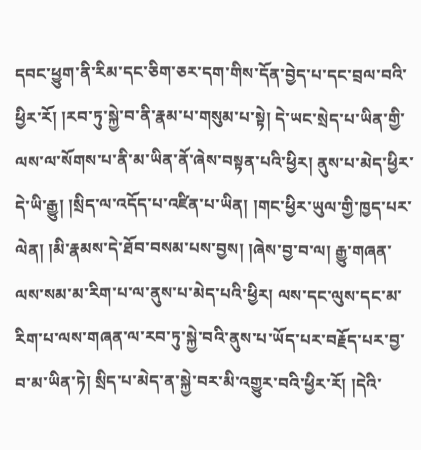དབང་ཕྱུག་ནི་རིམ་དང་ཅིག་ཅར་དག་གིས་དོན་བྱེད་པ་དང་བྲལ་བའི་ཕྱིར་རོ། །རབ་ཏུ་སྐྱེ་བ་ནི་རྣམ་པ་གསུམ་པ་སྟེ། དེ་ཡང་སྲེད་པ་ཡིན་གྱི་ལས་ལ་སོགས་པ་ནི་མ་ཡིན་ནོ་ཞེས་བསྟན་པའི་ཕྱིར། ནུས་པ་མེད་ཕྱིར་དེ་ཡི་རྒྱུ། །སྲིད་ལ་འདོད་པ་འཛིན་པ་ཡིན། །གང་ཕྱིར་ཡུལ་གྱི་ཁྱད་པར་ལེན། །མི་རྣམས་དེ་ཐོབ་བསམ་པས་བྱས། །ཞེས་བྱ་བ་ལ། རྒྱུ་གཞན་ལས་སམ་མ་རིག་པ་ལ་ནུས་པ་མེད་པའི་ཕྱིར། ལས་དང་ལུས་དང་མ་རིག་པ་ལས་གཞན་ལ་རབ་ཏུ་སྐྱེ་བའི་ནུས་པ་ཡོད་པར་བརྗོད་པར་བྱ་བ་མ་ཡིན་ཏེ། སྲིད་པ་མེད་ན་སྐྱེ་བར་མི་འགྱུར་བའི་ཕྱིར་རོ། །དེའི་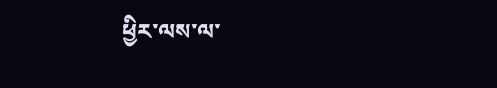ཕྱིར་ལས་ལ་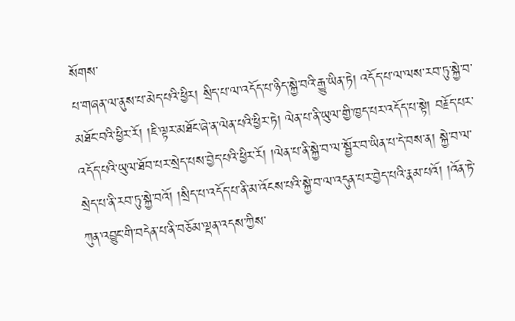སོགས་
པ་གཞན་ལ་ནུས་པ་མེད་པའི་ཕྱིར། སྲིད་པ་ལ་འདོད་པ་ཉིད་སྐྱེ་བའི་རྒྱུ་ཡིན་ཏེ། འདོད་པ་ལ་ལས་རབ་ཏུ་སྐྱེ་བ་མཐོང་བའི་ཕྱིར་རོ། །ཇི་ལྟར་མཐོང་ཞེ་ན་ལེན་པའི་ཕྱིར་ཏེ། ལེན་པ་ནི་ཡུལ་གྱི་ཁྱད་པར་འདོད་པ་སྟེ། བརྗོད་པར་འདོད་པའི་ཡུལ་ཐོབ་པར་སྲེད་པས་བྱེད་པའི་ཕྱིར་རོ། །ལེན་པ་ནི་སྐྱེ་བ་ལ་སྦྱོར་བ་ཡིན་པ་དེ་བས་ན། སྐྱེ་བ་ལ་སྲེད་པ་ནི་རབ་ཏུ་སྐྱེ་བའོ། །སྲིད་པ་འདོད་པ་ནི་མ་འོངས་པའི་སྐྱེ་བ་ལ་འདུན་པར་བྱེད་པའི་རྣམ་པའོ། །འོན་ཏེ་ཀུན་འབྱུང་གི་བདེན་པ་ནི་བཅོམ་ལྡན་འདས་ཀྱིས་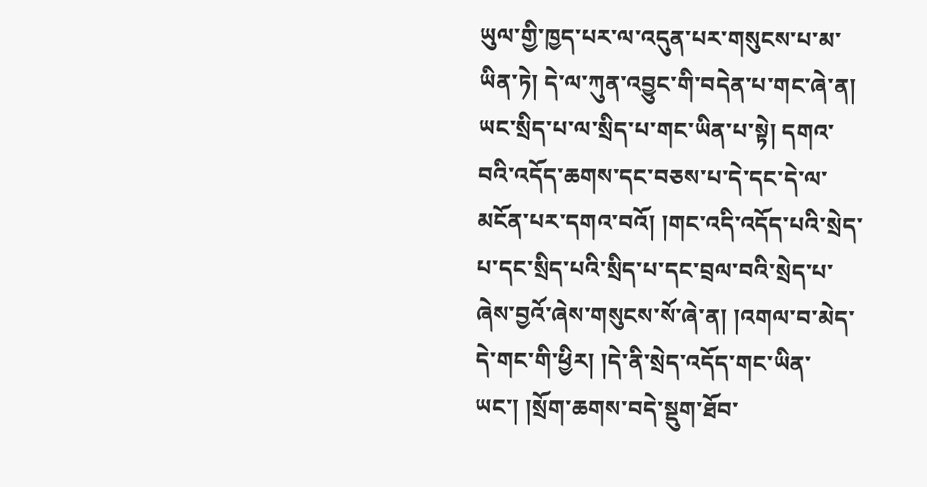ཡུལ་གྱི་ཁྱད་པར་ལ་འདུན་པར་གསུངས་པ་མ་ཡིན་ཏེ། དེ་ལ་ཀུན་འབྱུང་གི་བདེན་པ་གང་ཞེ་ན། ཡང་སྲིད་པ་ལ་སྲིད་པ་གང་ཡིན་པ་སྟེ། དགའ་བའི་འདོད་ཆགས་དང་བཅས་པ་དེ་དང་དེ་ལ་མངོན་པར་དགའ་བའོ། །གང་འདི་འདོད་པའི་སྲེད་པ་དང་སྲིད་པའི་སྲིད་པ་དང་བྲལ་བའི་སྲེད་པ་ཞེས་བྱའོ་ཞེས་གསུངས་སོ་ཞེ་ན། །འགལ་བ་མེད་དེ་གང་གི་ཕྱིར། །དེ་ནི་སྲེད་འདོད་གང་ཡིན་ཡང་། །སྲོག་ཆགས་བདེ་སྡུག་ཐོབ་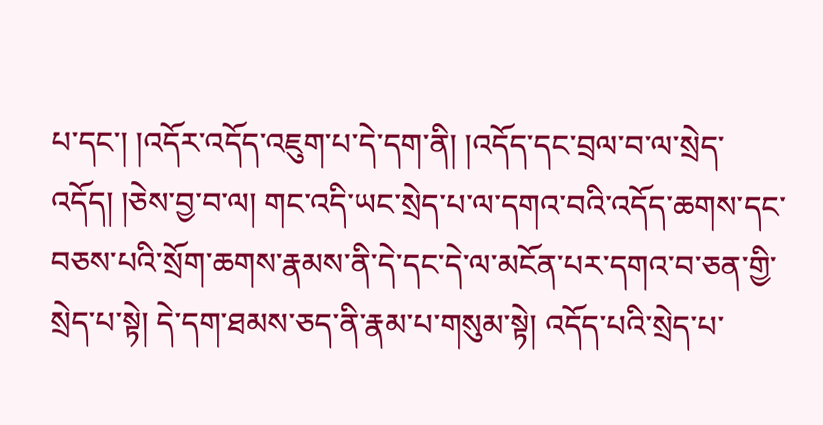པ་དང་། །འདོར་འདོད་འཇུག་པ་དེ་དག་ནི། །འདོད་དང་བྲལ་བ་ལ་སྲེད་འདོད། །ཅེས་བྱ་བ་ལ། གང་འདི་ཡང་སྲེད་པ་ལ་དགའ་བའི་འདོད་ཆགས་དང་བཅས་པའི་སྲོག་ཆགས་རྣམས་ནི་དེ་དང་དེ་ལ་མངོན་པར་དགའ་བ་ཅན་གྱི་སྲེད་པ་སྟེ། དེ་དག་ཐམས་ཅད་ནི་རྣམ་པ་གསུམ་སྟེ། འདོད་པའི་སྲེད་པ་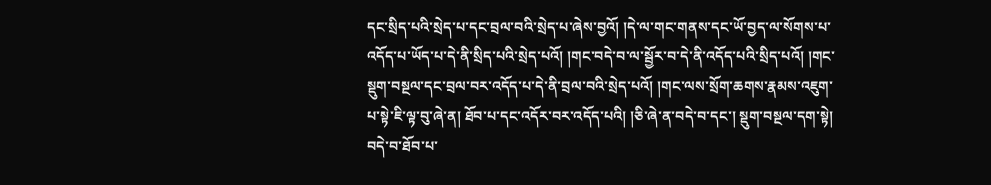དང་སྲིད་པའི་སྲེད་པ་དང་བྲལ་བའི་སྲེད་པ་ཞེས་བྱའོ། །དེ་ལ་གང་གནས་དང་ཡོ་བྱད་ལ་སོགས་པ་འདོད་པ་ཡོད་པ་དེ་ནི་སྲིད་པའི་སྲེད་པའོ། །གང་བདེ་བ་ལ་སྦྱོར་བ་དེ་ནི་འདོད་པའི་སྲིད་པའོ། །གང་སྡུག་བསྔལ་དང་བྲལ་བར་འདོད་པ་དེ་ནི་བྲལ་བའི་སྲེད་པའོ། །གང་ལས་སྲོག་ཆགས་རྣམས་འཇུག་པ་སྟེ་ཇི་ལྟ་བུ་ཞེ་ན། ཐོབ་པ་དང་འདོར་བར་འདོད་པའི། །ཅི་ཞེ་ན་བདེ་བ་དང་། སྡུག་བསྔལ་དག་སྟེ། བདེ་བ་ཐོབ་པ་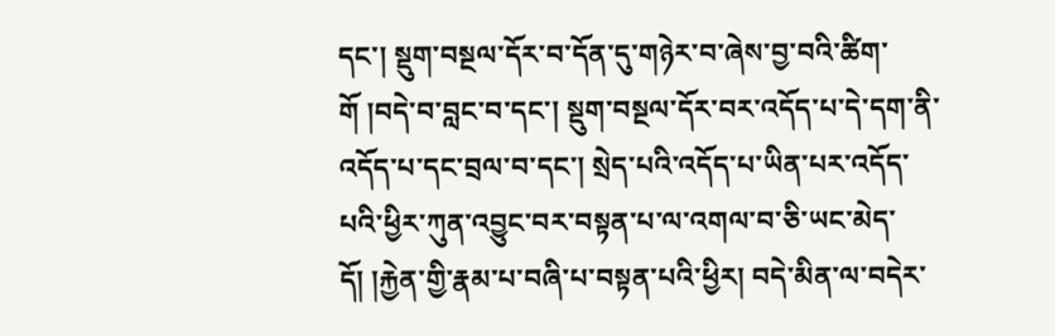དང་། སྡུག་བསྔལ་དོར་བ་དོན་དུ་གཉེར་བ་ཞེས་བྱ་བའི་ཚིག་གོ །བདེ་བ་བླང་བ་དང་། སྡུག་བསྔལ་དོར་བར་འདོད་པ་དེ་དག་ནི་འདོད་པ་དང་བྲལ་བ་དང་། སྲེད་པའི་འདོད་པ་ཡིན་པར་འདོད་པའི་ཕྱིར་ཀུན་འབྱུང་བར་བསྟན་པ་ལ་འགལ་བ་ཅི་ཡང་མེད་དོ། །རྐྱེན་གྱི་རྣམ་པ་བཞི་པ་བསྟན་པའི་ཕྱིར། བདེ་མིན་ལ་བདེར་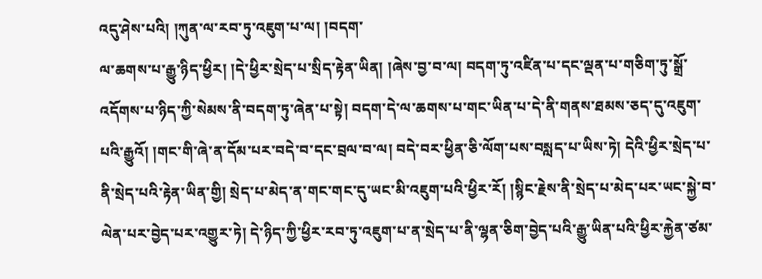འདུ་ཤེས་པའི། །ཀུན་ལ་རབ་ཏུ་འཇུག་པ་ལ། །བདག་
ལ་ཆགས་པ་རྒྱུ་ཉིད་ཕྱིར། །དེ་ཕྱིར་སྲེད་པ་སྲིད་རྟེན་ཡིན། །ཞེས་བྱ་བ་ལ། བདག་ཏུ་འཛིན་པ་དང་ལྡན་པ་གཅིག་ཏུ་སྒྲོ་འདོགས་པ་ཉིད་ཀྱི་སེམས་ནི་བདག་ཏུ་ཞེན་པ་སྟེ། བདག་དེ་ལ་ཆགས་པ་གང་ཡིན་པ་དེ་ནི་གནས་ཐམས་ཅད་དུ་འཇུག་པའི་རྒྱུའོ། །གང་གི་ཞེ་ན་དོམ་པར་བདེ་བ་དང་བྲལ་བ་ལ། བདེ་བར་ཕྱིན་ཅི་ལོག་པས་བསླད་པ་ཡིས་ཏེ། དེའི་ཕྱིར་སྲེད་པ་ནི་སྲེད་པའི་རྟེན་ཡིན་གྱི། སྲེད་པ་མེད་ན་གང་གང་དུ་ཡང་མི་འཇུག་པའི་ཕྱིར་རོ། །སྙིང་རྗེས་ནི་སྲེད་པ་མེད་པར་ཡང་སྐྱེ་བ་ལེན་པར་བྱེད་པར་འགྱུར་ཏེ། དེ་ཉིད་ཀྱི་ཕྱིར་རབ་ཏུ་འཇུག་པ་ན་སྲེད་པ་ནི་ལྷན་ཅིག་བྱེད་པའི་རྒྱུ་ཡིན་པའི་ཕྱིར་རྐྱེན་ཙམ་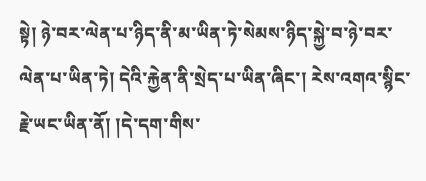སྟེ། ཉེ་བར་ལེན་པ་ཉིད་ནི་མ་ཡིན་ཏེ་སེམས་ཉིད་སྐྱེ་བ་ཉེ་བར་ལེན་པ་ཡིན་ཏེ། དེའི་རྐྱེན་ནི་སྲེད་པ་ཡིན་ཞིང་། རེས་འགའ་སྙིང་རྗེ་ཡང་ཡིན་ནོ། །དེ་དག་གིས་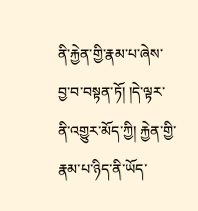ནི་རྐྱེན་གྱི་རྣམ་པ་ཞེས་བྱ་བ་བསྟན་ཏོ། །དེ་ལྟར་ནི་འགྱུར་མོད་ཀྱི། རྐྱེན་གྱི་རྣམ་པ་ཉིད་ནི་ཡོད་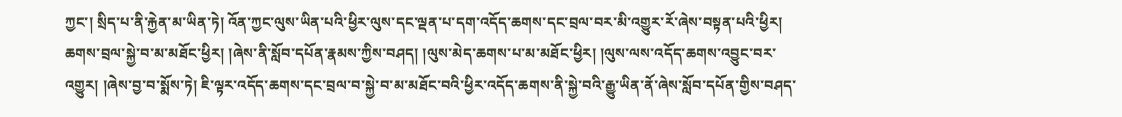ཀྱང་། སྲིད་པ་ནི་རྐྱེན་མ་ཡིན་ཏེ། འོན་ཀྱང་ལུས་ཡིན་པའི་ཕྱིར་ལུས་དང་ལྡན་པ་དག་འདོད་ཆགས་དང་བྲལ་བར་མི་འགྱུར་རོ་ཞེས་བསྟན་པའི་ཕྱིར། ཆགས་བྲལ་སྐྱེ་བ་མ་མཐོང་ཕྱིར། །ཞེས་ནི་སློབ་དཔོན་རྣམས་ཀྱིས་བཤད། །ལུས་མེད་ཆགས་པ་མ་མཐོང་ཕྱིར། །ལུས་ལས་འདོད་ཆགས་འབྱུང་བར་འགྱུར། །ཞེས་བྱ་བ་སྨོས་ཏེ། ཇི་ལྟར་འདོད་ཆགས་དང་བྲལ་བ་སྐྱེ་བ་མ་མཐོང་བའི་ཕྱིར་འདོད་ཆགས་ནི་སྐྱེ་བའི་རྒྱུ་ཡིན་ནོ་ཞེས་སློབ་དཔོན་གྱིས་བཤད་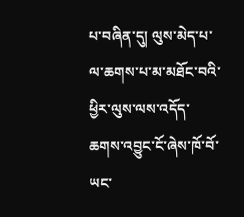པ་བཞིན་དུ། ལུས་མེད་པ་ལ་ཆགས་པ་མ་མཐོང་བའི་ཕྱིར་ལུས་ལས་འདོད་ཆགས་འབྱུང་ངོ་ཞེས་ཁོ་བོ་ཡང་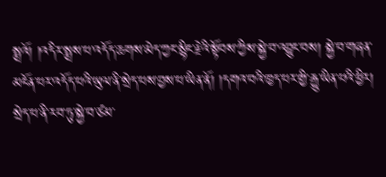སྨྲའོ། །འདིར་སྨྲས་པ་འདོད་ཆགས་མེད་ཀྱང་སྙིང་རྗེའི་སྟོབས་ཀྱིས་སྐྱེ་བ་འབྱུང་བས། སྐྱེ་བ་གཞན་མངོན་པར་འདོད་པའི་ཡུལ་ནི་སྲེད་པས་བྱས་པ་ཡིན་ནོ། །དགའ་བའི་ཁྱད་པར་གྱི་རྒྱུ་ཡིན་པའི་ཕྱིར། སྲེད་པ་ནི་རབ་ཏུ་སྐྱེ་བ་ཙམ་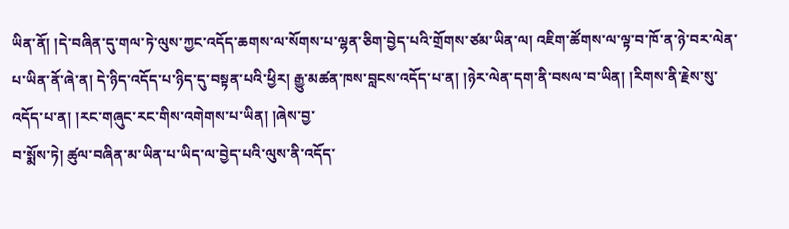ཡིན་ནོ། །དེ་བཞིན་དུ་གལ་ཏེ་ལུས་ཀྱང་འདོད་ཆགས་ལ་སོགས་པ་ལྷན་ཅིག་བྱེད་པའི་གྲོགས་ཙམ་ཡིན་ལ། འཇིག་ཚོགས་ལ་ལྟ་བ་ཁོ་ན་ཉེ་བར་ལེན་པ་ཡིན་ནོ་ཞེ་ན། དེ་ཉིད་འདོད་པ་ཉིད་དུ་བསྟན་པའི་ཕྱིར། རྒྱུ་མཚན་ཁས་བླངས་འདོད་པ་ན། །ཉེར་ལེན་དག་ནི་བསལ་བ་ཡིན། །རིགས་ནི་རྗེས་སུ་འདོད་པ་ན། །རང་གཞུང་རང་གིས་འགེགས་པ་ཡིན། །ཞེས་བྱ་
བ་སྨོས་ཏེ། ཚུལ་བཞིན་མ་ཡིན་པ་ཡིད་ལ་བྱེད་པའི་ལུས་ནི་འདོད་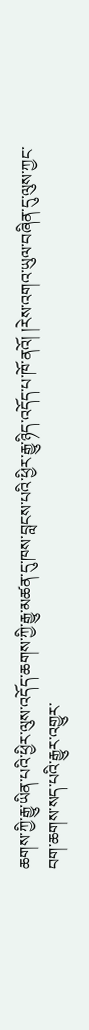ཆགས་ཀྱི་རྒྱུ་ཡིན་པའི་ཕྱིར་ལུས་འདོད་ཆགས་ཀྱི་རྒྱུ་མཚན་དུ་ཁས་བླངས་པའི་ཕྱིར་རྒྱུ་ཉིད་འདོད་པ་ཁོ་ནའོ། །རེས་འགའ་ཡུལ་བཞིན་དུ་ལུས་ཀྱང་བག་ཆགས་སད་པའི་རྒྱུར་འགྱུར་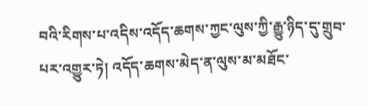བའི་རིགས་པ་འདིས་འདོད་ཆགས་ཀྱང་ལུས་ཀྱི་རྒྱུ་ཉིད་དུ་གྲུབ་པར་འགྱུར་ཏེ། འདོད་ཆགས་མེད་ན་ལུས་མ་མཐོང་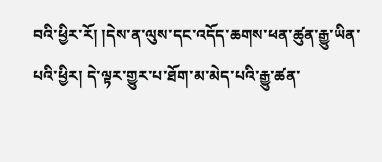བའི་ཕྱིར་རོ། །དེས་ན་ལུས་དང་འདོད་ཆགས་ཕན་ཚུན་རྒྱུ་ཡིན་པའི་ཕྱིར། དེ་ལྟར་གྱུར་པ་ཐོག་མ་མེད་པའི་རྒྱུ་ཚན་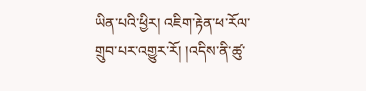ཡིན་པའི་ཕྱིར། འཇིག་རྟེན་ཕ་རོལ་གྲུབ་པར་འགྱུར་རོ། །འདིས་ནི་ཚུ་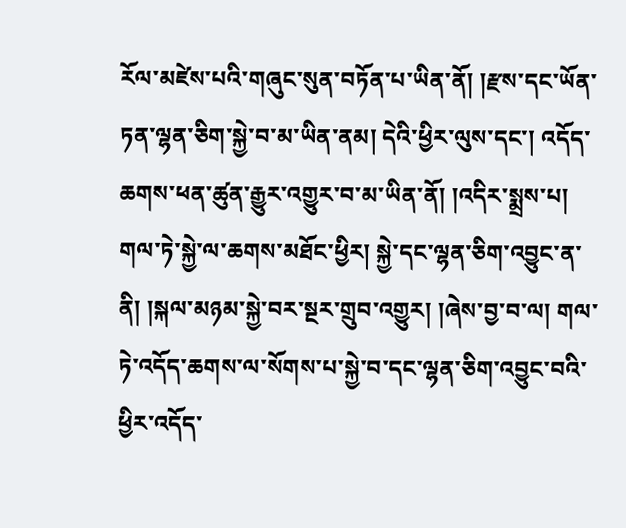རོལ་མཛེས་པའི་གཞུང་སུན་བཏོན་པ་ཡིན་ནོ། །རྫས་དང་ཡོན་ཏན་ལྷན་ཅིག་སྐྱེ་བ་མ་ཡིན་ནམ། དེའི་ཕྱིར་ལུས་དང་། འདོད་ཆགས་ཕན་ཚུན་རྒྱུར་འགྱུར་བ་མ་ཡིན་ནོ། །འདིར་སྨྲས་པ། གལ་ཏེ་སྐྱེ་ལ་ཆགས་མཐོང་ཕྱིར། སྐྱེ་དང་ལྷན་ཅིག་འབྱུང་ན་ནི། །སྐལ་མཉམ་སྐྱེ་བར་སྔར་གྲུབ་འགྱུར། །ཞེས་བྱ་བ་ལ། གལ་ཏེ་འདོད་ཆགས་ལ་སོགས་པ་སྐྱེ་བ་དང་ལྷན་ཅིག་འབྱུང་བའི་ཕྱིར་འདོད་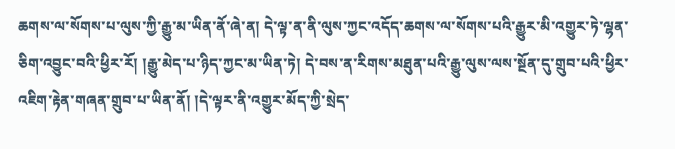ཆགས་ལ་སོགས་པ་ལུས་ཀྱི་རྒྱུ་མ་ཡིན་ནོ་ཞེ་ན། དེ་ལྟ་ན་ནི་ལུས་ཀྱང་འདོད་ཆགས་ལ་སོགས་པའི་རྒྱུར་མི་འགྱུར་ཏེ་ལྷན་ཅིག་འབྱུང་བའི་ཕྱིར་རོ། །རྒྱུ་མེད་པ་ཉིད་ཀྱང་མ་ཡིན་ཏེ། དེ་བས་ན་རིགས་མཐུན་པའི་རྒྱུ་ལུས་ལས་སྔོན་དུ་གྲུབ་པའི་ཕྱིར་འཇིག་རྟེན་གཞན་གྲུབ་པ་ཡིན་ནོ། །དེ་ལྟར་ནི་འགྱུར་མོད་ཀྱི་སྲེད་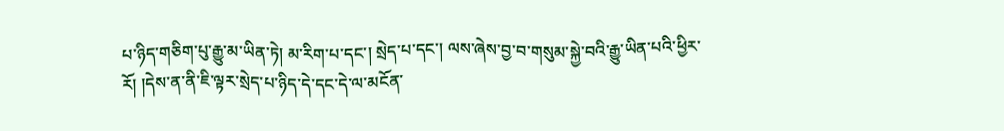པ་ཉིད་གཅིག་པུ་རྒྱུ་མ་ཡིན་ཏེ། མ་རིག་པ་དང་། སྲེད་པ་དང་། ལས་ཞེས་བྱ་བ་གསུམ་སྐྱེ་བའི་རྒྱུ་ཡིན་པའི་ཕྱིར་རོ། །དེས་ན་ནི་ཇི་ལྟར་སྲེད་པ་ཉིད་དེ་དང་དེ་ལ་མངོན་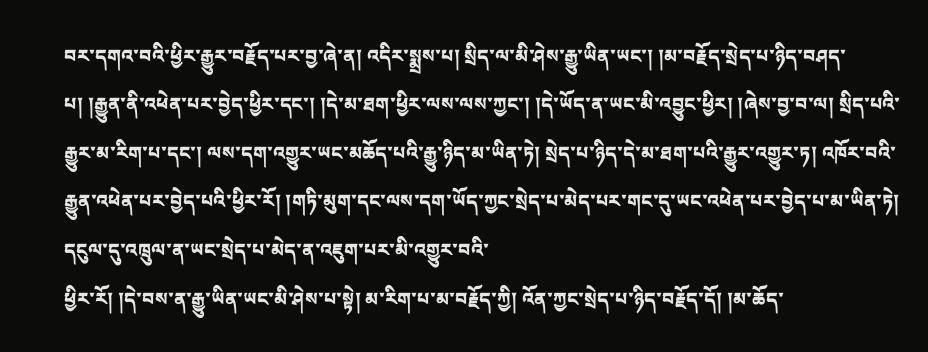བར་དགའ་བའི་ཕྱིར་རྒྱུར་བརྗོད་པར་བྱ་ཞེ་ན། འདིར་སྨྲས་པ། སྲིད་ལ་མི་ཤེས་རྒྱུ་ཡིན་ཡང་། །མ་བརྗོད་སྲེད་པ་ཉིད་བཤད་པ། །རྒྱུན་ནི་འཕེན་པར་བྱེད་ཕྱིར་དང་། །དེ་མ་ཐག་ཕྱིར་ལས་ལས་ཀྱང་། །དེ་ཡོད་ན་ཡང་མི་འབྱུང་ཕྱིར། །ཞེས་བྱ་བ་ལ། སྲིད་པའི་རྒྱུར་མ་རིག་པ་དང་། ལས་དག་འགྱུར་ཡང་མཆོད་པའི་རྒྱུ་ཉིད་མ་ཡིན་ཏེ། སྲེད་པ་ཉིད་དེ་མ་ཐག་པའི་རྒྱུར་འགྱུར་ཏ། འཁོར་བའི་རྒྱུན་འཕེན་པར་བྱེད་པའི་ཕྱིར་རོ། །གཏི་མུག་དང་ལས་དག་ཡོད་ཀྱང་སྲེད་པ་མེད་པར་གང་དུ་ཡང་འཕེན་པར་བྱེད་པ་མ་ཡིན་ཏེ། དངུལ་དུ་འཁྲུལ་ན་ཡང་སྲེད་པ་མེད་ན་འཇུག་པར་མི་འགྱུར་བའི་
ཕྱིར་རོ། །དེ་བས་ན་རྒྱུ་ཡིན་ཡང་མི་ཤེས་པ་སྟེ། མ་རིག་པ་མ་བརྗོད་ཀྱི། འོན་ཀྱང་སྲེད་པ་ཉིད་བརྗོད་དོ། །མ་ཆོད་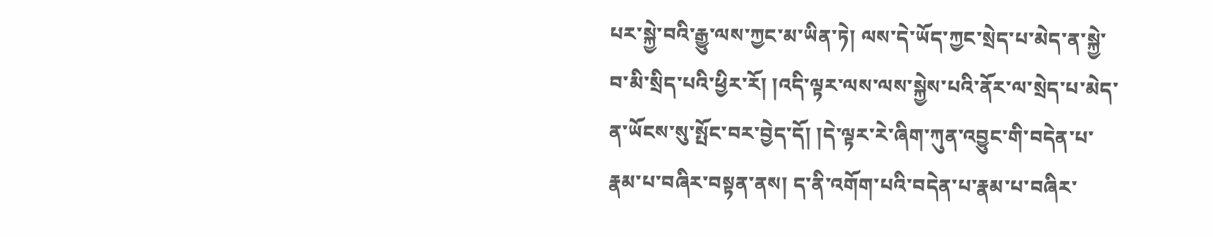པར་སྐྱེ་བའི་རྒྱུ་ལས་ཀྱང་མ་ཡིན་ཏེ། ལས་དེ་ཡོད་ཀྱང་སྲེད་པ་མེད་ན་སྐྱེ་བ་མི་སྲིད་པའི་ཕྱིར་རོ། །འདི་ལྟར་ལས་ལས་སྐྱེས་པའི་ནོར་ལ་སྲེད་པ་མེད་ན་ཡོངས་སུ་སྤོང་བར་བྱེད་དོ། །དེ་ལྟར་རེ་ཞིག་ཀུན་འབྱུང་གི་བདེན་པ་རྣམ་པ་བཞིར་བསྟན་ནས། ད་ནི་འགོག་པའི་བདེན་པ་རྣམ་པ་བཞིར་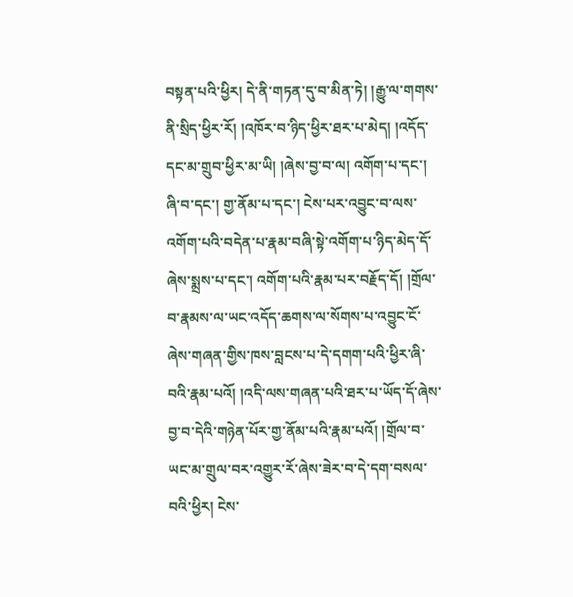བསྟན་པའི་ཕྱིར། དེ་ནི་གཏན་དུ་བ་མིན་ཏེ། །རྒྱུ་ལ་གགས་ནི་སྲིད་ཕྱིར་རོ། །འཁོར་བ་ཉིད་ཕྱིར་ཐར་པ་མེད། །འདོད་དང་མ་གྲུབ་ཕྱིར་མ་ཡི། །ཞེས་བྱ་བ་ལ། འགོག་པ་དང་། ཞི་བ་དང་། གྱ་ནོམ་པ་དང་། ངེས་པར་འབྱུང་བ་ལས་འགོག་པའི་བདེན་པ་རྣམ་བཞི་སྟེ་འགོག་པ་ཉིད་མེད་དོ་ཞེས་སྨྲས་པ་དང་། འགོག་པའི་རྣམ་པར་བརྗོད་དོ། །གྲོལ་བ་རྣམས་ལ་ཡང་འདོད་ཆགས་ལ་སོགས་པ་འབྱུང་ངོ་ཞེས་གཞན་གྱིས་ཁས་བླངས་པ་དེ་དགག་པའི་ཕྱིར་ཞི་བའི་རྣམ་པའོ། །འདི་ལས་གཞན་པའི་ཐར་པ་ཡོད་དོ་ཞེས་བྱ་བ་དེའི་གཉེན་པོར་གྱ་ནོམ་པའི་རྣམ་པའོ། །གྲོལ་བ་ཡང་མ་གྲུལ་བར་འགྱུར་རོ་ཞེས་ཟེར་བ་དེ་དག་བསལ་བའི་ཕྱིར། ངེས་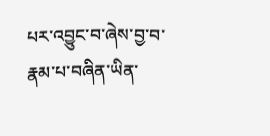པར་འབྱུང་བ་ཞེས་བྱ་བ་རྣམ་པ་བཞིན་ཡིན་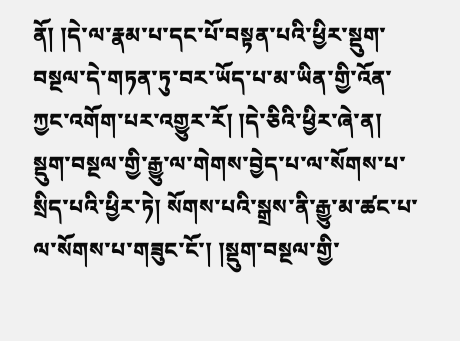ནོ། །དེ་ལ་རྣམ་པ་དང་པོ་བསྟན་པའི་ཕྱིར་སྡུག་བསྔལ་དེ་གཏན་ཏུ་བར་ཡོད་པ་མ་ཡིན་གྱི་འོན་ཀྱང་འགོག་པར་འགྱུར་རོ། །དེ་ཅིའི་ཕྱིར་ཞེ་ན། སྡུག་བསྔལ་གྱི་རྒྱུ་ལ་གེགས་བྱེད་པ་ལ་སོགས་པ་སྲིད་པའི་ཕྱིར་ཏེ། སོགས་པའི་སྒྲས་ནི་རྒྱུ་མ་ཚང་པ་ལ་སོགས་པ་གཟུང་ངོ་། །སྡུག་བསྔལ་གྱི་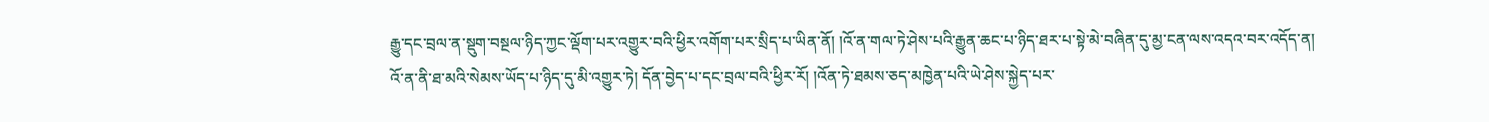རྒྱུ་དང་བྲལ་ན་སྡུག་བསྔལ་ཉིད་ཀྱང་ལྡོག་པར་འགྱུར་བའི་ཕྱིར་འགོག་པར་སྲིད་པ་ཡིན་ནོ། །འོ་ན་གལ་ཏེ་ཤེས་པའི་རྒྱུན་ཆང་པ་ཉིད་ཐར་པ་སྟེ་མེ་བཞིན་དུ་མྱ་ངན་ལས་འདའ་བར་འདོད་ན། འོ་ན་ནི་ཐ་མའི་སེམས་ཡོད་པ་ཉིད་དུ་མི་འགྱུར་ཏེ། དོན་བྱེད་པ་དང་བྲལ་བའི་ཕྱིར་རོ། །འོན་ཏེ་ཐམས་ཅད་མཁྱེན་པའི་ཡེ་ཤེས་སྐྱེད་པར་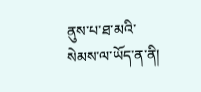ནུས་པ་ཐ་མའི་སེམས་ལ་ཡོད་ན་ནི།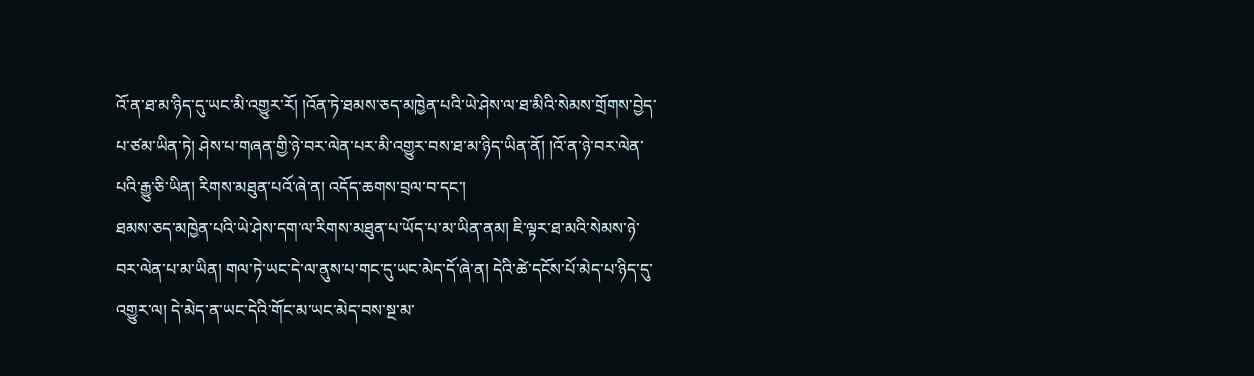འོ་ན་ཐ་མ་ཉིད་དུ་ཡང་མི་འགྱུར་རོ། །འོན་ཏེ་ཐམས་ཅད་མཁྱེན་པའི་ཡེ་ཤེས་ལ་ཐ་མིའི་སེམས་གྲོགས་བྱེད་པ་ཙམ་ཡིན་ཏེ། ཤེས་པ་གཞན་གྱི་ཉེ་བར་ལེན་པར་མི་འགྱུར་བས་ཐ་མ་ཉིད་ཡིན་ནོ། །འོ་ན་ཉེ་བར་ལེན་པའི་རྒྱུ་ཅི་ཡིན། རིགས་མཐུན་པའོ་ཞེ་ན། འདོད་ཆགས་བྲལ་བ་དང་།
ཐམས་ཅད་མཁྱེན་པའི་ཡེ་ཤེས་དག་ལ་རིགས་མཐུན་པ་ཡོད་པ་མ་ཡིན་ནམ། ཇི་ལྟར་ཐ་མའི་སེམས་ཉེ་བར་ལེན་པ་མ་ཡིན། གལ་ཏེ་ཡང་དེ་ལ་ནུས་པ་གང་དུ་ཡང་མེད་དོ་ཞེ་ན། དེའི་ཚེ་དངོས་པོ་མེད་པ་ཉིད་དུ་འགྱུར་ལ། དེ་མེད་ན་ཡང་དེའི་གོང་མ་ཡང་མེད་བས་སྔ་མ་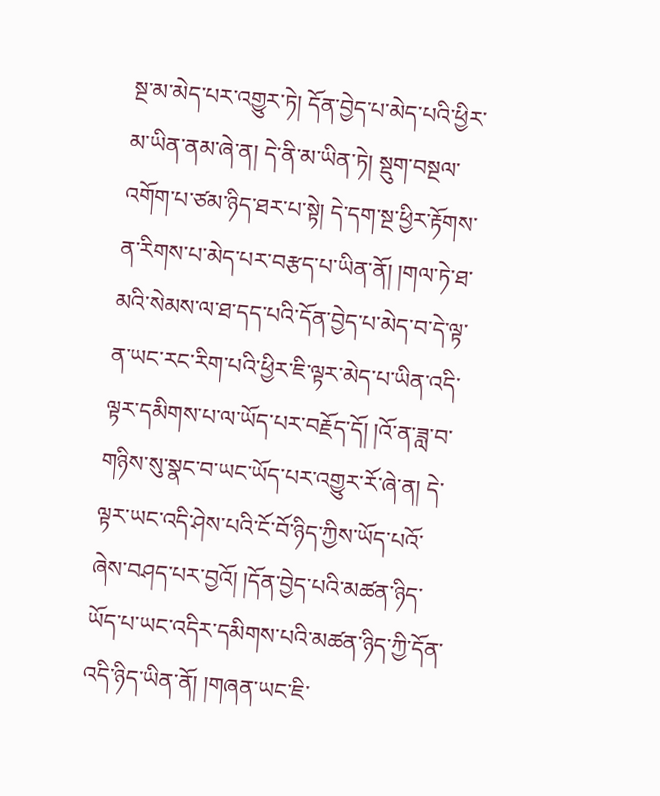སྔ་མ་མེད་པར་འགྱུར་ཏེ། དོན་བྱེད་པ་མེད་པའི་ཕྱིར་མ་ཡིན་ནམ་ཞེ་ན། དེ་ནི་མ་ཡིན་ཏེ། སྡུག་བསྔལ་འགོག་པ་ཙམ་ཉིད་ཐར་པ་སྟེ། དེ་དག་སྔ་ཕྱིར་རྟོགས་ན་རིགས་པ་མེད་པར་བརྩད་པ་ཡིན་ནོ། །གལ་ཏེ་ཐ་མའི་སེམས་ལ་ཐ་དད་པའི་དོན་བྱེད་པ་མེད་བ་དེ་ལྟ་ན་ཡང་རང་རིག་པའི་ཕྱིར་ཇི་ལྟར་མེད་པ་ཡིན་འདི་ལྟར་དམིགས་པ་ལ་ཡོད་པར་བརྗོད་དོ། །འོ་ན་ཟླ་བ་གཉིས་སུ་སྣང་བ་ཡང་ཡོད་པར་འགྱུར་རོ་ཞེ་ན། དེ་ལྟར་ཡང་འདི་ཤེས་པའི་ངོ་བོ་ཉིད་ཀྱིས་ཡོད་པའོ་ཞེས་བཤད་པར་བྱའོ། །དོན་བྱེད་པའི་མཚན་ཉིད་ཡོད་པ་ཡང་འདིར་དམིགས་པའི་མཚན་ཉིད་ཀྱི་དོན་འདི་ཉིད་ཡིན་ནོ། །གཞན་ཡང་ཇི་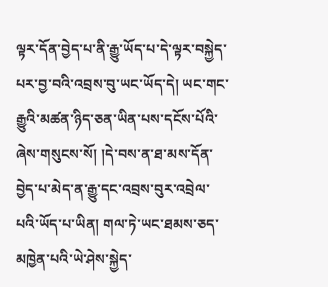ལྟར་དོན་བྱེད་པ་ནི་རྒྱུ་ཡོད་པ་དེ་ལྟར་བསྐྱེད་པར་བྱ་བའི་འབྲས་བུ་ཡང་ཡོད་དེ། ཡང་གང་རྒྱུའི་མཚན་ཉིད་ཅན་ཡིན་པས་དངོས་པོའི་ཞེས་གསུངས་སོ། །དེ་བས་ན་ཐ་མས་དོན་བྱེད་པ་མེད་ན་རྒྱུ་དང་འབྲས་བུར་འབྲེལ་པའི་ཡོད་པ་ཡིན། གལ་ཏེ་ཡང་ཐམས་ཅད་མཁྱེན་པའི་ཡེ་ཤེས་སྐྱེད་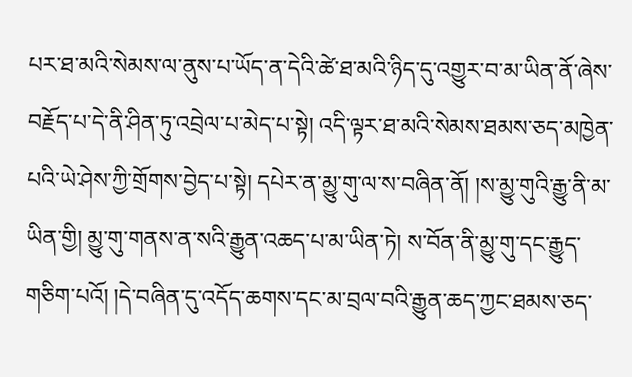པར་ཐ་མའི་སེམས་ལ་ནུས་པ་ཡོད་ན་དེའི་ཚེ་ཐ་མའི་ཉིད་དུ་འགྱུར་བ་མ་ཡིན་ནོ་ཞེས་བརྗོད་པ་དེ་ནི་ཤིན་ཏུ་འབྲེལ་པ་མེད་པ་སྟེ། འདི་ལྟར་ཐ་མའི་སེམས་ཐམས་ཅད་མཁྱེན་པའི་ཡེ་ཤེས་ཀྱི་གྲོགས་བྱེད་པ་སྟེ། དཔེར་ན་མྱུ་གུ་ལ་ས་བཞིན་ནོ། །ས་མྱུ་གུའི་རྒྱུ་ནི་མ་ཡིན་གྱི། མྱུ་གུ་གནས་ན་སའི་རྒྱུན་འཆད་པ་མ་ཡིན་ཏེ། ས་བོན་ནི་མྱུ་གུ་དང་རྒྱུད་གཅིག་པའོ། །དེ་བཞིན་དུ་འདོད་ཆགས་དང་མ་བྲལ་བའི་རྒྱུན་ཆད་ཀྱང་ཐམས་ཅད་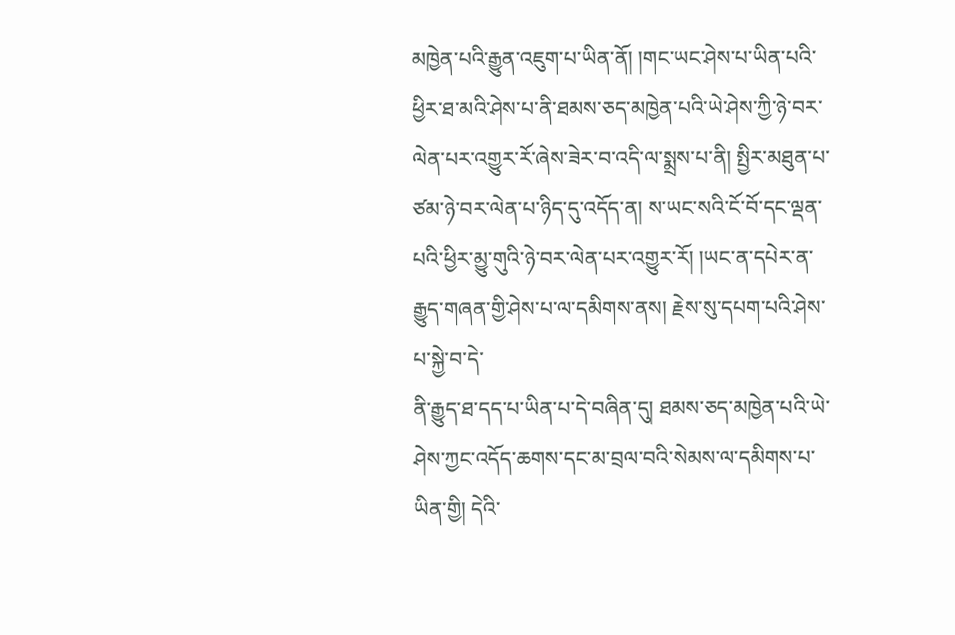མཁྱེན་པའི་རྒྱུན་འཇུག་པ་ཡིན་ནོ། །གང་ཡང་ཤེས་པ་ཡིན་པའི་ཕྱིར་ཐ་མའི་ཤེས་པ་ནི་ཐམས་ཅད་མཁྱེན་པའི་ཡེ་ཤེས་ཀྱི་ཉེ་བར་ལེན་པར་འགྱུར་རོ་ཞེས་ཟེར་བ་འདི་ལ་སྨྲས་པ་ནི། སྤྱིར་མཐུན་པ་ཙམ་ཉེ་བར་ལེན་པ་ཉིད་དུ་འདོད་ན། ས་ཡང་སའི་ངོ་བོ་དང་ལྡན་པའི་ཕྱིར་མྱུ་གུའི་ཉེ་བར་ལེན་པར་འགྱུར་རོ། །ཡང་ན་དཔེར་ན་རྒྱུད་གཞན་གྱི་ཤེས་པ་ལ་དམིགས་ནས། རྗེས་སུ་དཔག་པའི་ཤེས་པ་སྐྱེ་བ་དེ་
ནི་རྒྱུད་ཐ་དད་པ་ཡིན་པ་དེ་བཞིན་དུ། ཐམས་ཅད་མཁྱེན་པའི་ཡེ་ཤེས་ཀྱང་འདོད་ཆགས་དང་མ་བྲལ་བའི་སེམས་ལ་དམིགས་པ་ཡིན་གྱི། དེའི་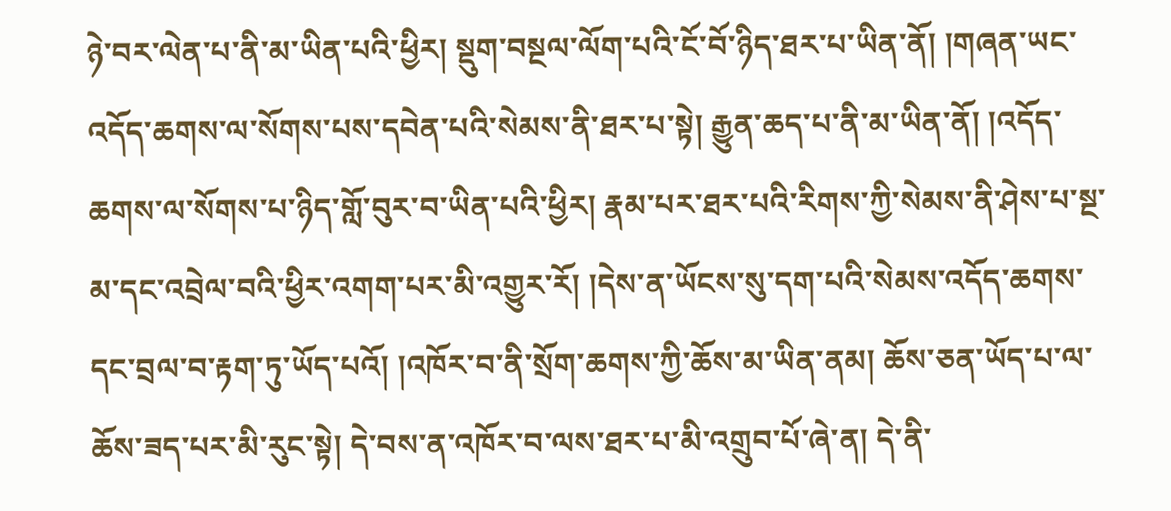ཉེ་བར་ལེན་པ་ནི་མ་ཡིན་པའི་ཕྱིར། སྡུག་བསྔལ་ལོག་པའི་ངོ་བོ་ཉིད་ཐར་པ་ཡིན་ནོ། །གཞན་ཡང་འདོད་ཆགས་ལ་སོགས་པས་དབེན་པའི་སེམས་ནི་ཐར་པ་སྟེ། རྒྱུན་ཆད་པ་ནི་མ་ཡིན་ནོ། །འདོད་ཆགས་ལ་སོགས་པ་ཉིད་གློ་བུར་བ་ཡིན་པའི་ཕྱིར། རྣམ་པར་ཐར་པའི་རིགས་ཀྱི་སེམས་ནི་ཤེས་པ་སྔ་མ་དང་འབྲེལ་བའི་ཕྱིར་འགག་པར་མི་འགྱུར་རོ། །དེས་ན་ཡོངས་སུ་དག་པའི་སེམས་འདོད་ཆགས་དང་བྲལ་བ་རྟག་ཏུ་ཡོད་པའོ། །འཁོར་བ་ནི་སྲོག་ཆགས་ཀྱི་ཆོས་མ་ཡིན་ནམ། ཆོས་ཅན་ཡོད་པ་ལ་ཆོས་ཟད་པར་མི་རུང་སྟེ། དེ་བས་ན་འཁོར་བ་ལས་ཐར་པ་མི་འགྲུབ་པོ་ཞེ་ན། དེ་ནི་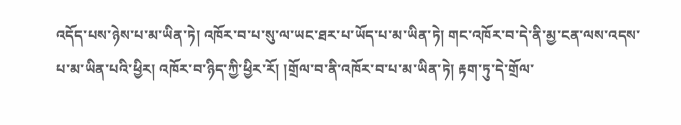འདོད་པས་ཉེས་པ་མ་ཡིན་ཏེ། འཁོར་བ་པ་སུ་ལ་ཡང་ཐར་པ་ཡོད་པ་མ་ཡིན་ཏེ། གང་འཁོར་བ་དེ་ནི་མྱ་ངན་ལས་འདས་པ་མ་ཡིན་པའི་ཕྱིར། འཁོར་བ་ཉིད་ཀྱི་ཕྱིར་རོ། །གྲོལ་བ་ནི་འཁོར་བ་པ་མ་ཡིན་ཏེ། རྟག་ཏུ་དེ་གྲོལ་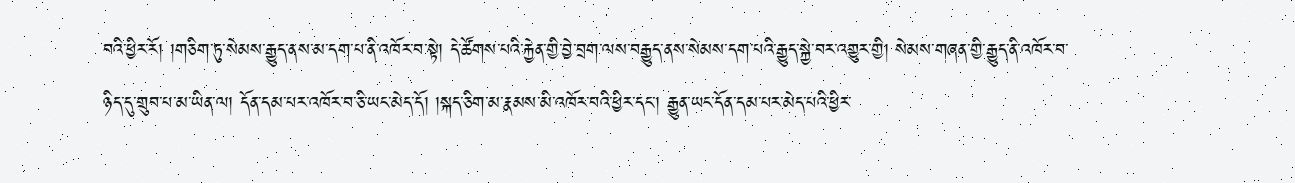བའི་ཕྱིར་རོ། །གཅིག་ཏུ་སེམས་རྒྱུད་ནས་མ་དག་པ་ནི་འཁོར་བ་སྟེ། དེ་ཚོགས་པའི་རྐྱེན་གྱི་བྱེ་བྲག་ལས་བརྒྱུད་ནས་སེམས་དག་པའི་རྒྱུད་སྐྱེ་བར་འགྱུར་གྱི། སེམས་གཞན་གྱི་རྒྱུད་ནི་འཁོར་བ་ཉིད་དུ་གྲུབ་པ་མ་ཡིན་ལ། དོན་དམ་པར་འཁོར་བ་ཅི་ཡང་མེད་དོ། །སྐད་ཅིག་མ་རྣམས་མི་འཁོར་བའི་ཕྱིར་དང་། རྒྱུན་ཡང་དོན་དམ་པར་མེད་པའི་ཕྱིར་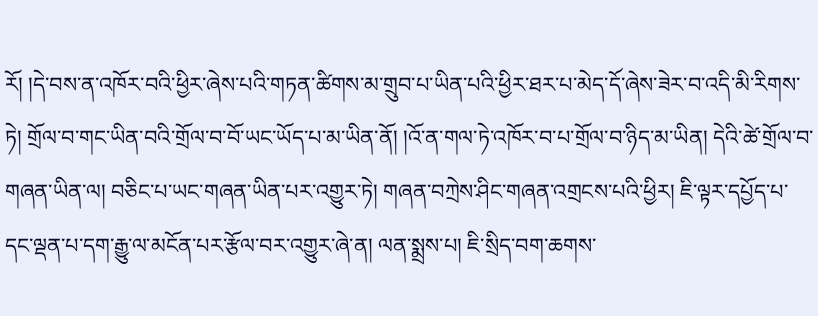རོ། །དེ་བས་ན་འཁོར་བའི་ཕྱིར་ཞེས་པའི་གཏན་ཚིགས་མ་གྲུབ་པ་ཡིན་པའི་ཕྱིར་ཐར་པ་མེད་དོ་ཞེས་ཟེར་བ་འདི་མི་རིགས་ཏེ། གྲོལ་བ་གང་ཡིན་བའི་གྲོལ་བ་བོ་ཡང་ཡོད་པ་མ་ཡིན་ནོ། །འོ་ན་གལ་ཏེ་འཁོར་བ་པ་གྲོལ་བ་ཉིད་མ་ཡིན། དེའི་ཚེ་གྲོལ་བ་གཞན་ཡིན་ལ། བཅིང་པ་ཡང་གཞན་ཡིན་པར་འགྱུར་ཏེ། གཞན་བཀྲེས་ཤིང་གཞན་འགྲངས་པའི་ཕྱིར། ཇི་ལྟར་དཔྱོད་པ་དང་ལྡན་པ་དག་རྒྱུ་ལ་མངོན་པར་རྩོལ་བར་འགྱུར་ཞེ་ན། ལན་སྨྲས་པ། ཇི་སྲིད་བག་ཆགས་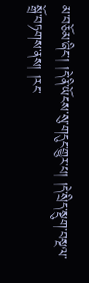མ་བཅོམ་ཞིང་། །དེ་ནི་ཡོངས་སུ་གདུང་གྱུར་པ། །དེ་སྲིད་སྡུག་བསྔལ་སྒྲོ་བཏགས་ནས། །རང་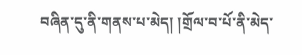བཞིན་དུ་ནི་གནས་པ་མེད། །གྲོལ་བ་པོ་ནི་མེད་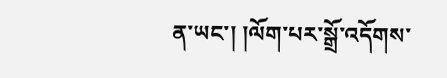ན་ཡང་། །ལོག་པར་སྒྲོ་འདོགས་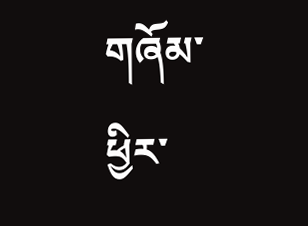གཞོམ་ཕྱིར་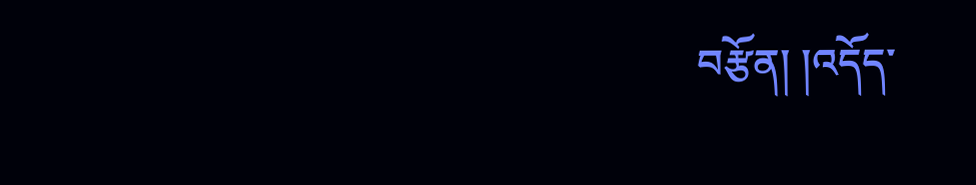བརྩོན། །འདོད་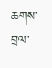ཆགས་བྲལ་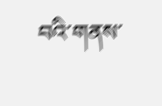བའི་གནས་